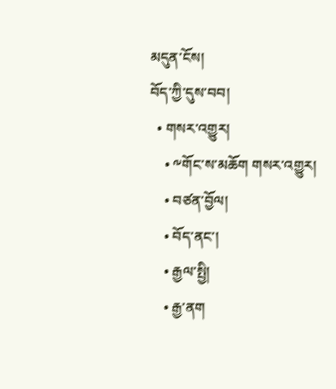མདུན་ངོས།
བོད་ཀྱི་དུས་བབ།
  • གསར་འགྱུར།
    • ༸གོང་ས་མཆོག གསར་འགྱུར།
    • བཙན་བྱོལ།
    • བོད་ནང་།
    • རྒྱལ་སྤྱི།
    • རྒྱ་ནག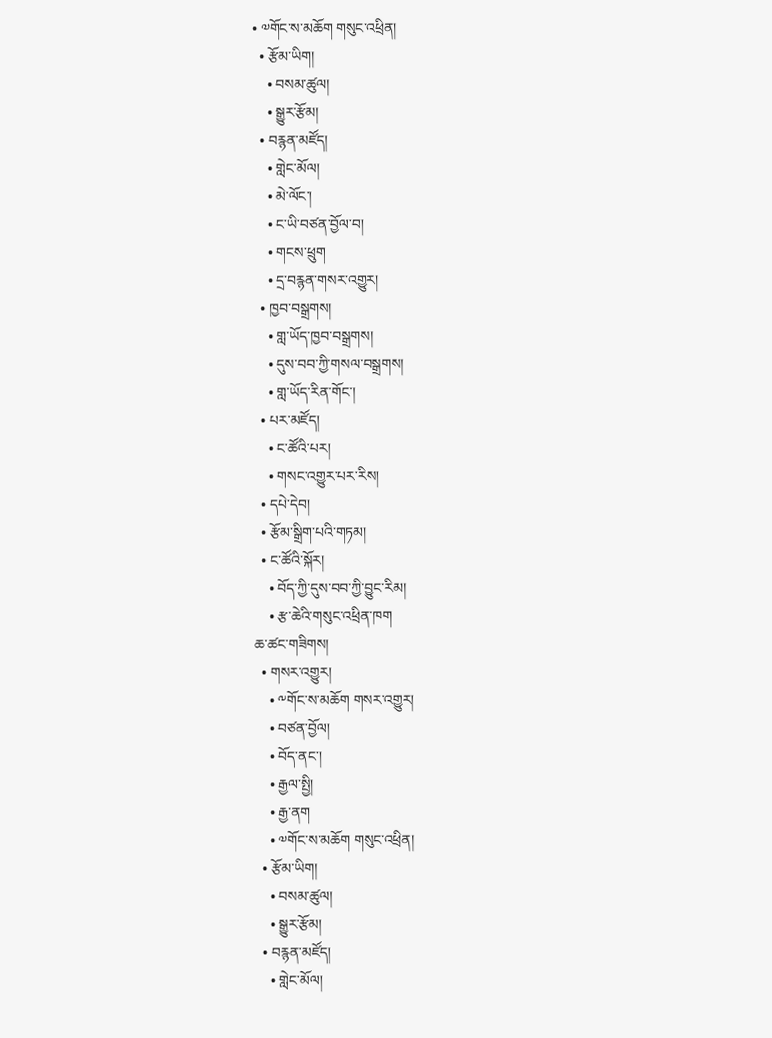• ༧གོང་ས་མཆོག གསུང་འཕྲིན།
  • རྩོམ་ཡིག།
    • བསམ་ཚུལ།
    • སྒྱུར་རྩོམ།
  • བརྙན་མཛོད།
    • གླེང་མོལ།
    • མེ་ལོང་།
    • ང་ཡི་བཙན་བྱོལ་བ།
    • གངས་ཕྲུག
    • དྲ་བརྙན་གསར་འགྱུར།
  • ཁྱབ་བསྒྲགས།
    • གླ་ཡོད་ཁྱབ་བསྒྲགས།
    • དུས་བབ་ཀྱི་གསལ་བསྒྲགས།
    • གླ་ཡོད་རིན་གོང་།
  • པར་མཛོད།
    • ང་ཚོའི་པར།
    • གསང་འགྱུར་པར་རིས།
  • དཔེ་དེབ།
  • རྩོམ་སྒྲིག་པའི་གཏམ།
  • ང་ཚོའི་སྐོར།
    • བོད་ཀྱི་དུས་བབ་ཀྱི་བྱུང་རིམ།
    • རྩ་ཆེའི་གསུང་འཕྲིན་ཁག
ཆ་ཚང་གཟིགས།
  • གསར་འགྱུར།
    • ༸གོང་ས་མཆོག གསར་འགྱུར།
    • བཙན་བྱོལ།
    • བོད་ནང་།
    • རྒྱལ་སྤྱི།
    • རྒྱ་ནག
    • ༧གོང་ས་མཆོག གསུང་འཕྲིན།
  • རྩོམ་ཡིག།
    • བསམ་ཚུལ།
    • སྒྱུར་རྩོམ།
  • བརྙན་མཛོད།
    • གླེང་མོལ།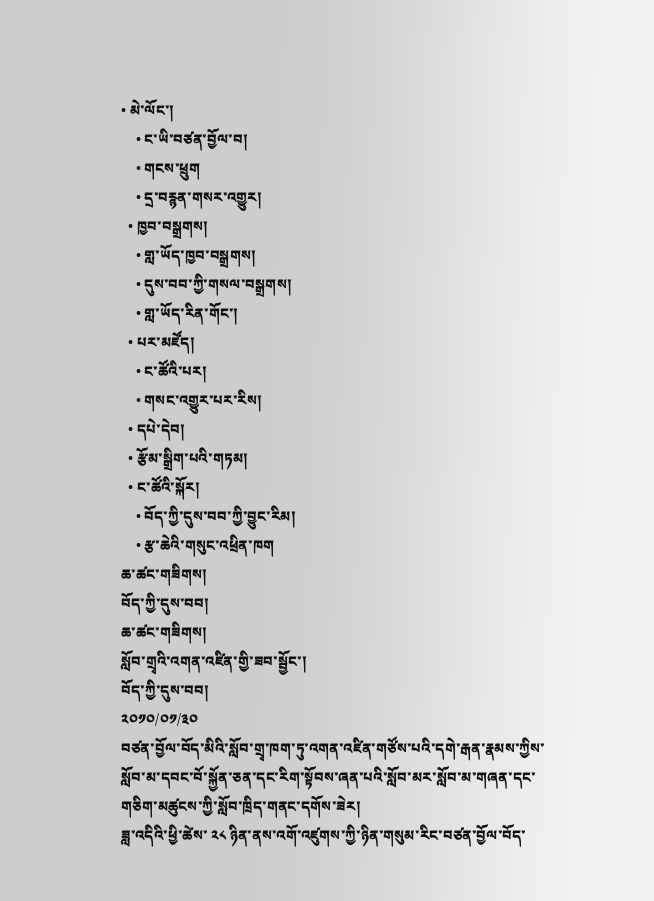• མེ་ལོང་།
    • ང་ཡི་བཙན་བྱོལ་བ།
    • གངས་ཕྲུག
    • དྲ་བརྙན་གསར་འགྱུར།
  • ཁྱབ་བསྒྲགས།
    • གླ་ཡོད་ཁྱབ་བསྒྲགས།
    • དུས་བབ་ཀྱི་གསལ་བསྒྲགས།
    • གླ་ཡོད་རིན་གོང་།
  • པར་མཛོད།
    • ང་ཚོའི་པར།
    • གསང་འགྱུར་པར་རིས།
  • དཔེ་དེབ།
  • རྩོམ་སྒྲིག་པའི་གཏམ།
  • ང་ཚོའི་སྐོར།
    • བོད་ཀྱི་དུས་བབ་ཀྱི་བྱུང་རིམ།
    • རྩ་ཆེའི་གསུང་འཕྲིན་ཁག
ཆ་ཚང་གཟིགས།
བོད་ཀྱི་དུས་བབ།
ཆ་ཚང་གཟིགས།
སློབ་གྲྭའི་འགན་འཛིན་གྱི་ཟབ་སྦྱོང་།
བོད་ཀྱི་དུས་བབ།
༢༠༡༠/༠༡/༣༠
བཙན་བྱོལ་བོད་མིའི་སློབ་གྲྭ་ཁག་ཏུ་འགན་འཛིན་གཙོས་པའི་དགེ་རྒན་རྣམས་ཀྱིས་སློབ་མ་དབང་བོ་སྐྱོན་ཅན་དང་རིག་སྟོབས་ཞན་པའི་སློབ་མར་སློབ་མ་གཞན་དང་གཅིག་མཚུངས་ཀྱི་སློབ་ཁྲིད་གནང་དགོས་ཟེར།
ཟླ་འདིའི་ཕྱི་ཚེས་ ༢༨ ཉིན་ནས་འགོ་འཛུགས་ཀྱི་ཉིན་གསུམ་རིང་བཙན་བྱོལ་བོད་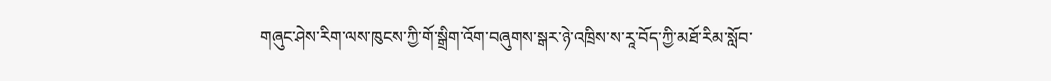གཞུང་ཤེས་རིག་ལས་ཁུངས་ཀྱི་གོ་སྒྲིག་འོག་བཞུགས་སྒར་ཉེ་འཁྲིས་ས་རཱ་བོད་ཀྱི་མཐོ་རིམ་སློབ་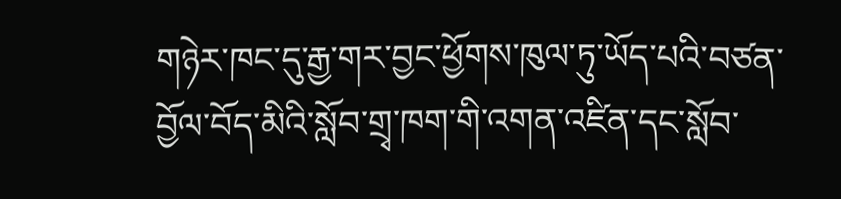གཉེར་ཁང་དུ་རྒྱ་གར་བྱང་ཕྱོགས་ཁུལ་ཏུ་ཡོད་པའི་བཙན་བྱོལ་བོད་མིའི་སློབ་གྲྭ་ཁག་གི་འགན་འཛིན་དང་སློབ་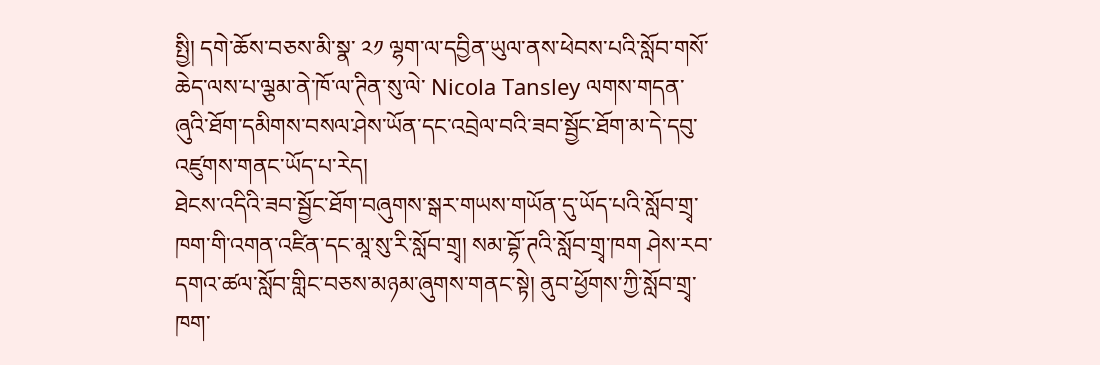སྤྱི། དགེ་ཆོས་བཅས་མི་སྣ་ ༢༡ ལྷག་ལ་དབྱིན་ཡུལ་ནས་ཕེབས་པའི་སློབ་གསོ་ཆེད་ལས་པ་ལྕམ་ནེ་ཁོ་ལ་ཊིན་སུ་ལེ་ Nicola Tansley ལགས་གདན་ཞུའི་ཐོག་དམིགས་བསལ་ཤེས་ཡོན་དང་འབྲེལ་བའི་ཟབ་སྦྱོང་ཐོག་མ་དེ་དབུ་འཛུགས་གནང་ཡོད་པ་རེད།
ཐེངས་འདིའི་ཟབ་སྦྱོང་ཐོག་བཞུགས་སྒར་གཡས་གཡོན་དུ་ཡོད་པའི་སློབ་གྲྭ་ཁག་གི་འགན་འཛིན་དང་མཱ་སུ་རི་སློབ་གྲྭ། སམ་བྷོ་ཊའི་སློབ་གྲྭ་ཁག ཤེས་རབ་དགའ་ཚལ་སློབ་གླིང་བཅས་མཉམ་ཞུགས་གནང་སྟེ། ནུབ་ཕྱོགས་ཀྱི་སློབ་གྲྭ་ཁག་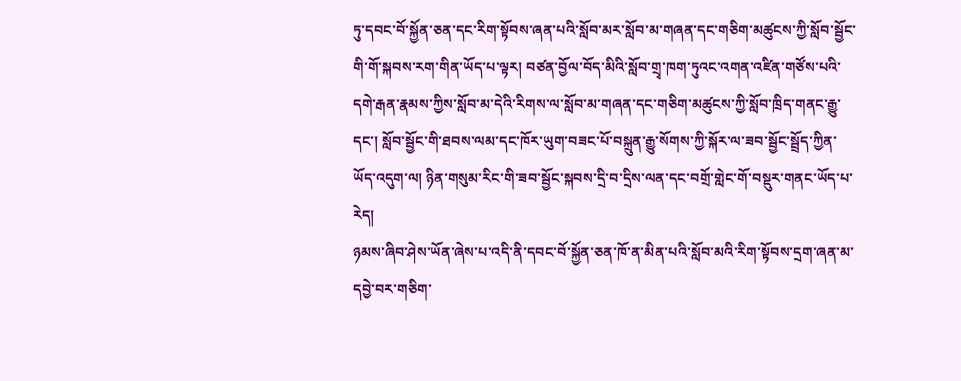ཏུ་དབང་བོ་སྐྱོན་ཅན་དང་རིག་སྟོབས་ཞན་པའི་སློབ་མར་སློབ་མ་གཞན་དང་གཅིག་མཚུངས་ཀྱི་སློབ་སྦྱོང་གི་གོ་སྐབས་རག་གིན་ཡོད་པ་ལྟར། བཙན་བྱོལ་བོད་མིའི་སློབ་གྲྭ་ཁག་ཏུའང་འགན་འཛིན་གཙོས་པའི་དགེ་རྒན་རྣམས་ཀྱིས་སློབ་མ་དེའི་རིགས་ལ་སློབ་མ་གཞན་དང་གཅིག་མཚུངས་ཀྱི་སློབ་ཁྲིད་གནང་རྒྱུ་དང་། སློབ་སྦྱོང་གི་ཐབས་ལམ་དང་ཁོར་ཡུག་བཟང་པོ་བསྐྲུན་རྒྱུ་སོགས་ཀྱི་སྐོར་ལ་ཟབ་སྦྱོང་སྦྲོད་ཀྱིན་ཡོད་འདུག་ལ། ཉིན་གསུམ་རིང་གི་ཟབ་སྦྱོང་སྐབས་དྲི་བ་དྲིས་ལན་དང་བགྲོ་གླེང་གོ་བསྡུར་གནང་ཡོད་པ་རེད།
ཉམས་ཞིབ་ཤེས་ཡོན་ཞེས་པ་འདི་ནི་དབང་བོ་སྐྱོན་ཅན་ཁོ་ན་མིན་པའི་སློབ་མའི་རིག་སྟོབས་དྲག་ཞན་མ་དབྱེ་བར་གཅིག་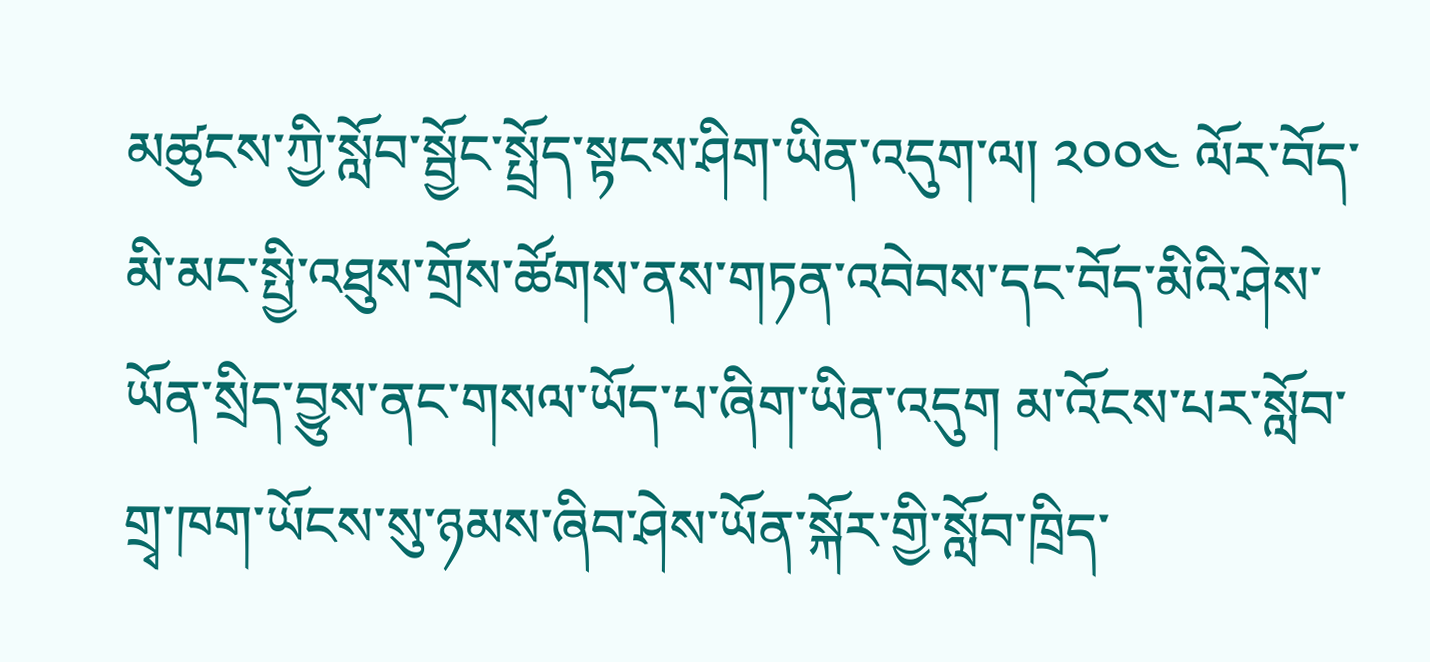མཚུངས་ཀྱི་སློབ་སྦྱོང་སྤྲོད་སྟངས་ཤིག་ཡིན་འདུག་ལ། ༢༠༠༤ ལོར་བོད་མི་མང་སྤྱི་འཐུས་གྲོས་ཚོགས་ནས་གཏན་འབེབས་དང་བོད་མིའི་ཤེས་ཡོན་སྲིད་བྱུས་ནང་གསལ་ཡོད་པ་ཞིག་ཡིན་འདུག མ་འོངས་པར་སློབ་གྲྭ་ཁག་ཡོངས་སུ་ཉམས་ཞིབ་ཤེས་ཡོན་སྐོར་གྱི་སློབ་ཁྲིད་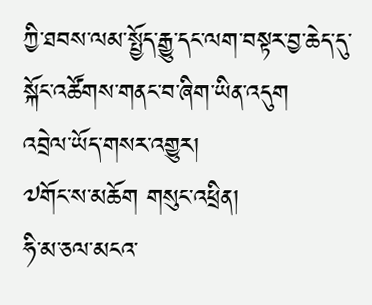ཀྱི་ཐབས་ལམ་སྤྱོད་རྒྱུ་དང་ལག་བསྟར་བྱ་ཆེད་དུ་སྐོང་འཚོགས་གནང་བ་ཞིག་ཡིན་འདུག
འབྲེལ་ཡོད་གསར་འགྱུར།
༧གོང་ས་མཆོག གསུང་འཕྲིན།
ཧི་མ་ཅལ་མངའ་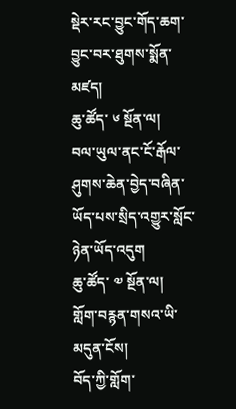སྡེར་རང་བྱུང་གོད་ཆག་བྱུང་བར་ཐུགས་སྨོན་མཛད།
ཆུ་ཚོད་ ༦ སྔོན་ལ།
བལ་ཡུལ་ནང་ངོ་རྒོལ་ཤུགས་ཆེན་བྱེད་བཞིན་ཡོད་པས་སྲིད་འགྱུར་སློང་ཉེན་ཡོད་འདུག
ཆུ་ཚོད་ ༧ སྔོན་ལ།
གློག་བརྙན་གསའ་ཡི་མདུན་ངོས།
བོད་ཀྱི་གློག་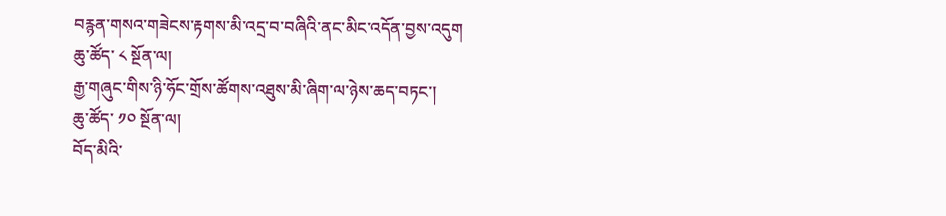བརྙན་གསའ་གཟེངས་རྟགས་མི་འདྲ་བ་བཞིའི་ནང་མིང་འདོན་བྱས་འདུག
ཆུ་ཚོད་ ༨ སྔོན་ལ།
རྒྱ་གཞུང་གིས་ཉི་ཧོང་གྲོས་ཚོགས་འཐུས་མི་ཞིག་ལ་ཉེས་ཆད་བཏང་།
ཆུ་ཚོད་ ༡༠ སྔོན་ལ།
བོད་མིའི་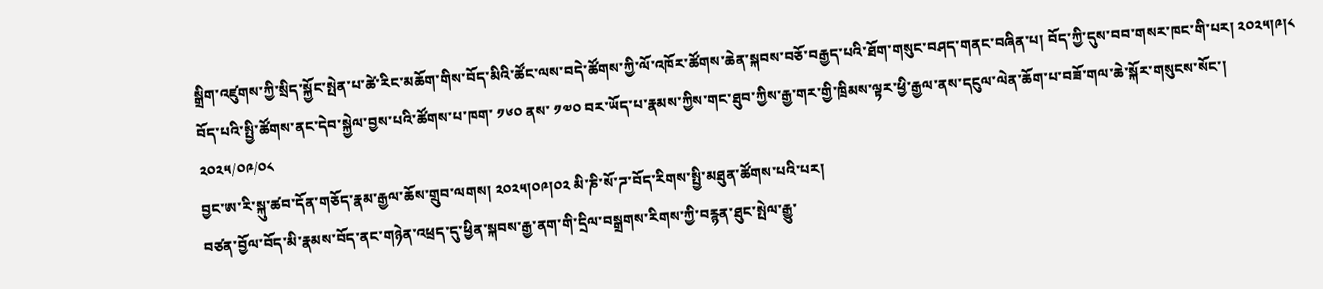སྒྲིག་འཛུགས་ཀྱི་སྲིད་སྐྱོང་སྤེན་པ་ཚེ་རིང་མཆོག་གིས་བོད་མིའི་ཚོང་ལས་བདེ་ཚོགས་ཀྱི་ལོ་འཁོར་ཚོགས་ཆེན་སྐབས་བཅོ་བརྒྱད་པའི་ཐོག་གསུང་བཤད་གནང་བཞིན་པ། བོད་ཀྱི་དུས་བབ་གསར་ཁང་གི་པར། ༢༠༢༥།༩།༨
བོད་པའི་སྤྱི་ཚོགས་ནང་དེབ་སྐྱེལ་བྱས་པའི་ཚོགས་པ་ཁག་ ༡༦༠ ནས་ ༡༧༠ བར་ཡོད་པ་རྣམས་ཀྱིས་གང་ཐུབ་ཀྱིས་རྒྱ་གར་གྱི་ཁྲིམས་ལྟར་ཕྱི་རྒྱལ་ནས་དངུལ་ལེན་ཆོག་པ་བཟོ་གལ་ཆེ་སྐོར་གསུངས་སོང་།
༢༠༢༥/༠༩/༠༨
བྱང་ཨ་རི་སྐུ་ཚབ་དོན་གཅོད་རྣམ་རྒྱལ་ཆོས་གྲུབ་ལགས། ༢༠༢༥།༠༩།༠༢ མི་ཎི་སོ་ཌ་བོད་རིགས་སྤྱི་མཐུན་ཚོགས་པའི་པར།
བཙན་བྱོལ་བོད་མི་རྣམས་བོད་ནང་གཉེན་འཕྲད་དུ་ཕྱིན་སྐབས་རྒྱ་ནག་གི་དྲིལ་བསྒྲགས་རིགས་ཀྱི་བརྙན་ཐུང་སྤེལ་རྒྱུ་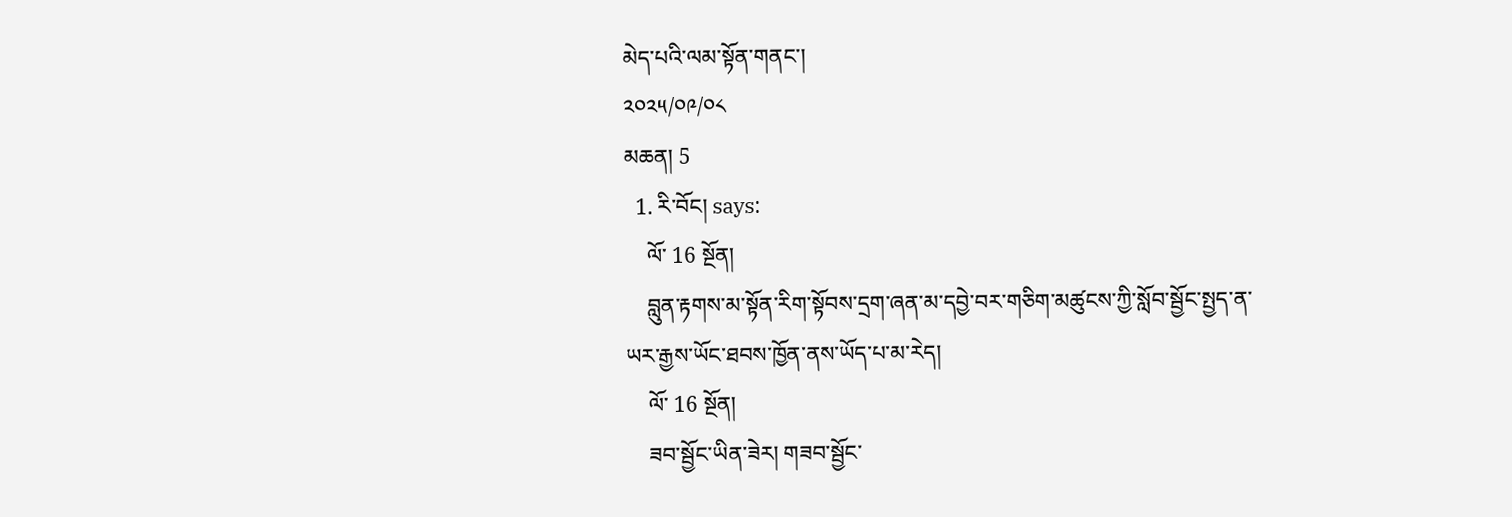མེད་པའི་ལམ་སྟོན་གནང་།
༢༠༢༥/༠༩/༠༨
མཆན། 5
  1. རི་བོང། says:
    ལོ་ 16 སྔོན།
    བླུན་རྟགས་མ་སྟོན་རིག་སྟོབས་དྲག་ཞན་མ་དབྱེ་བར་གཅིག་མཚུངས་ཀྱི་སློབ་སྦྱོང་སྤྱད་ན་ཡར་རྒྱས་ཡོང་ཐབས་ཁྱོན་ནས་ཡོད་པ་མ་རེད།
    ལོ་ 16 སྔོན།
    ཟབ་སྦྱོང་ཡིན་ཟེར། གཟབ་སྦྱོང་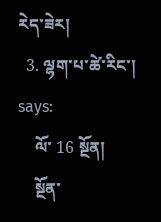རེད་ཟེར།
  3. ལྷག་པ་ཚེ་རིང་། says:
    ལོ་ 16 སྔོན།
    སྔོན་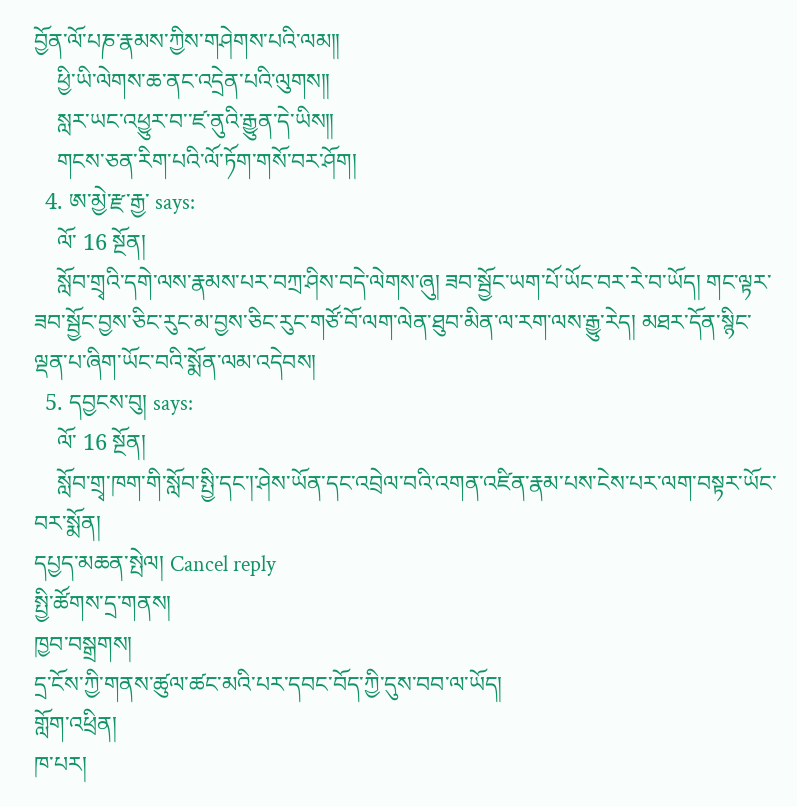བྱོན་ལོ་པཎ་རྣམས་ཀྱིས་གཤེགས་པའི་ལམ༎
    ཕྱི་ཡི་ལེགས་ཆ་ནང་འདྲེན་པའི་ལུགས༎
    སླར་ཡང་འཕྱུར་བ་་ཛ་ནུའི་རྒྱུན་དེ་ཡིས༎
    གངས་ཅན་རིག་པའི་ལོ་ཏོག་གསོ་བར་ཤོག།
  4. ཨ་མྱེ་རྫ་རྒྱ་ says:
    ལོ་ 16 སྔོན།
    སློབ་གྲྭའི་དགེ་ལས་རྣམས་པར་བཀྲ་ཤིས་བདེ་ལེགས་ཞུ། ཟབ་སྦྱོང་ཡག་པོ་ཡོང་བར་རེ་བ་ཡོད། གང་ལྟར་ཟབ་སྦྱོང་བྱས་ཅིང་རུང་མ་བྱས་ཅིང་རུང་གཙོ་བོ་ལག་ལེན་ཐུབ་མིན་ལ་རག་ལས་རྒྱུ་རེད། མཐར་དོན་སྙིང་ལྡན་པ་ཞིག་ཡོང་བའི་སྨོན་ལམ་འདེབས།
  5. དབྱངས་བུ། says:
    ལོ་ 16 སྔོན།
    སློབ་གྲྭ་ཁག་གི་སློབ་སྤྱི་དང་།་ཤེས་ཡོན་དང་འབྲེལ་བའི་འགན་འཛིན་རྣམ་པས་ངེས་པར་ལག་བསྟར་ཡོང་བར་སྨོན།
དཔྱད་མཆན་སྤེལ། Cancel reply
སྤྱི་ཚོགས་དྲ་གནས།
ཁྱབ་བསྒྲགས།
དྲ་ངོས་ཀྱི་གནས་ཚུལ་ཚང་མའི་པར་དབང་བོད་ཀྱི་དུས་བབ་ལ་ཡོད།
གློག་འཕྲིན།
ཁ་པར།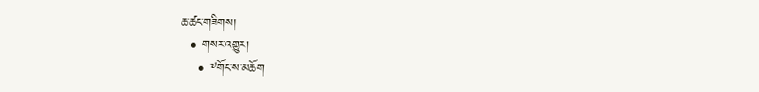ཆ་ཚང་གཟིགས།
  • གསར་འགྱུར།
    • ༸གོང་ས་མཆོག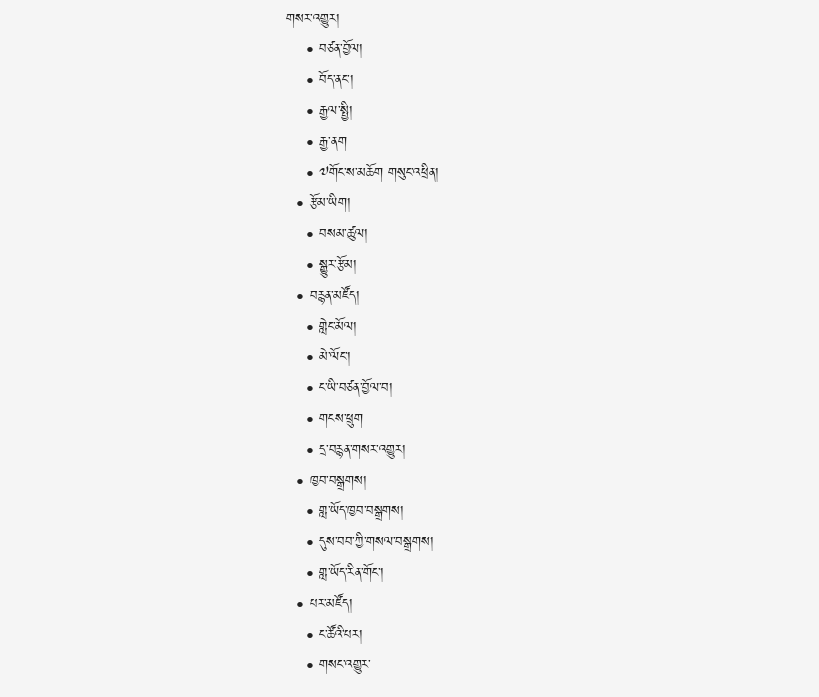གསར་འགྱུར།
    • བཙན་བྱོལ།
    • བོད་ནང་།
    • རྒྱལ་སྤྱི།
    • རྒྱ་ནག
    • ༧གོང་ས་མཆོག གསུང་འཕྲིན།
  • རྩོམ་ཡིག།
    • བསམ་ཚུལ།
    • སྒྱུར་རྩོམ།
  • བརྙན་མཛོད།
    • གླེང་མོལ།
    • མེ་ལོང་།
    • ང་ཡི་བཙན་བྱོལ་བ།
    • གངས་ཕྲུག
    • དྲ་བརྙན་གསར་འགྱུར།
  • ཁྱབ་བསྒྲགས།
    • གླ་ཡོད་ཁྱབ་བསྒྲགས།
    • དུས་བབ་ཀྱི་གསལ་བསྒྲགས།
    • གླ་ཡོད་རིན་གོང་།
  • པར་མཛོད།
    • ང་ཚོའི་པར།
    • གསང་འགྱུར་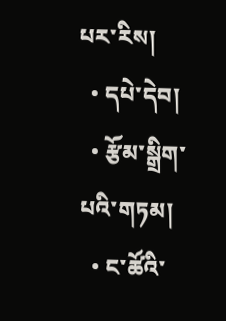པར་རིས།
  • དཔེ་དེབ།
  • རྩོམ་སྒྲིག་པའི་གཏམ།
  • ང་ཚོའི་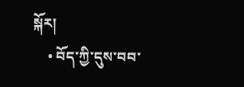སྐོར།
    • བོད་ཀྱི་དུས་བབ་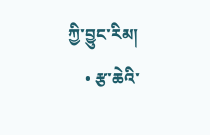ཀྱི་བྱུང་རིམ།
    • རྩ་ཆེའི་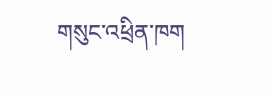གསུང་འཕྲིན་ཁག